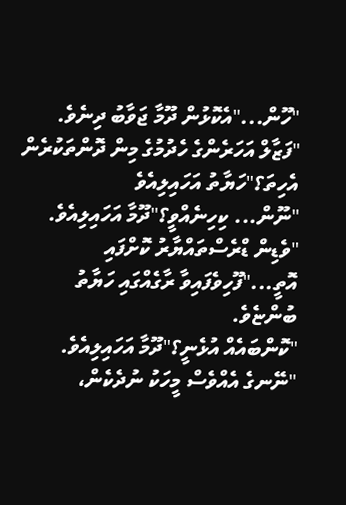"ހޫން..."އެކޮޅުން ދޫމާ ޖަވާބު ދިނެވެ.
"ފަޒާލް އަހަރެންގެ ހެދުމުގެ މިން ދޮންތަކުރެން އެހިތަ؟"ހަޔާތު އަހައިލިއެވެ
"ނޫން... ކިހިނެއްވީ؟"ދޫމާ އަހައިލިއެވެ.
"ވެޑިން ޑްރެސްތައްޔާރު ކޮށްފައި އޮތީ..."ފޫހިވެފައިވާ ރާގެއްގައި ހަޔާތު ބުންޏެވެ.
"ކޮންބައެއް އުޅެނީ؟"ދޫމާ އަހައިލިއެވެ.
"ނޭނގެ އެއްވެސް މީހަކު ނުދެކެން،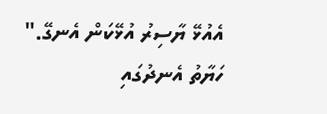އެއުޅޭ ޔާސިރު އުޅޭކަން އެނގޭ." ހަޔާތު އެނދުގައި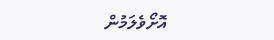އޮށޯވެލަމުން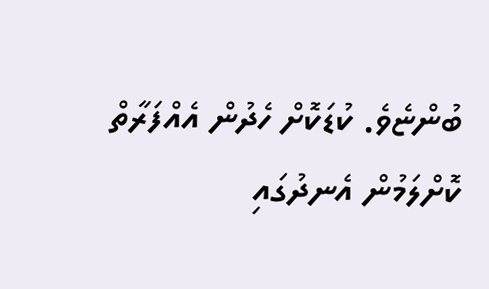ބުންޏެވެ. ކުޑަކޮށް ހެދުން އެއްފަރާތް ކޮށްލަމުން އެނދުގައި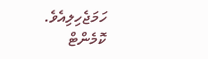ހަމަޖެހިލިއެވެ.
ކޮމެންޓް